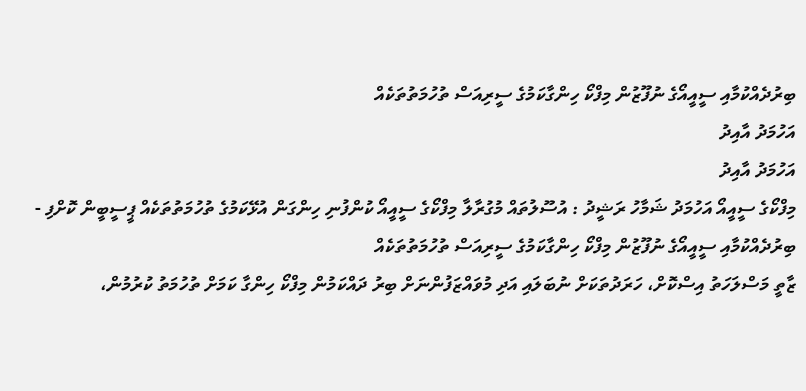ބިރުދެއްކުމާއި ސީއީއޯގެ ނުފޫޒުން މިފްކޯ ހިންގާކަމުގެ ސީރިއަސް ތުހުމަތުތަކެއް
އަހުމަދު އާއިދު
އަހުމަދު އާއިދު
މިފްކޯގެ ސީއީއޯ އަހުމަދު ޝަމާހު ރަޝީދު : އުސޫލުތައް މުގުރާލާ މިފްކޯގެ ސީއީއޯ ކުންފުނި ހިންގަން އުޅޭކަމުގެ ތުހުމަތުތަކެއް ޕީސީބީން ކޮށްފި -
ބިރުދެއްކުމާއި ސީއީއޯގެ ނުފޫޒުން މިފްކޯ ހިންގާކަމުގެ ސީރިއަސް ތުހުމަތުތަކެއް
ޒާތީ މަސްލަހަތު އިސްކޮށް، ހަރަދުތަކަށް ނުބަލައި އަދި މުވައްޒަފުންނަށް ބިރު ދައްކަމުން މިފްކޯ ހިންގާ ކަމަށް ތުހުމަތު ކުރުމުން،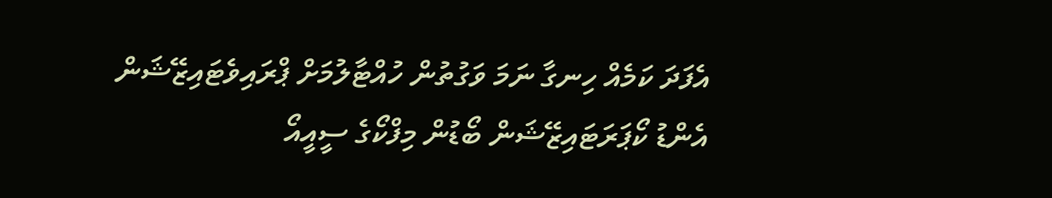އެފަދަ ކަމެއް ހިނގާ ނަމަ ވަގުތުން ހުއްޓާލުމަށް ޕްރައިވެޓައިޒޭޝަން އެންޑު ކޯޕަރަޓައިޒޭޝަން ބޯޑުން މިފްކޯގެ ސީއީއޯ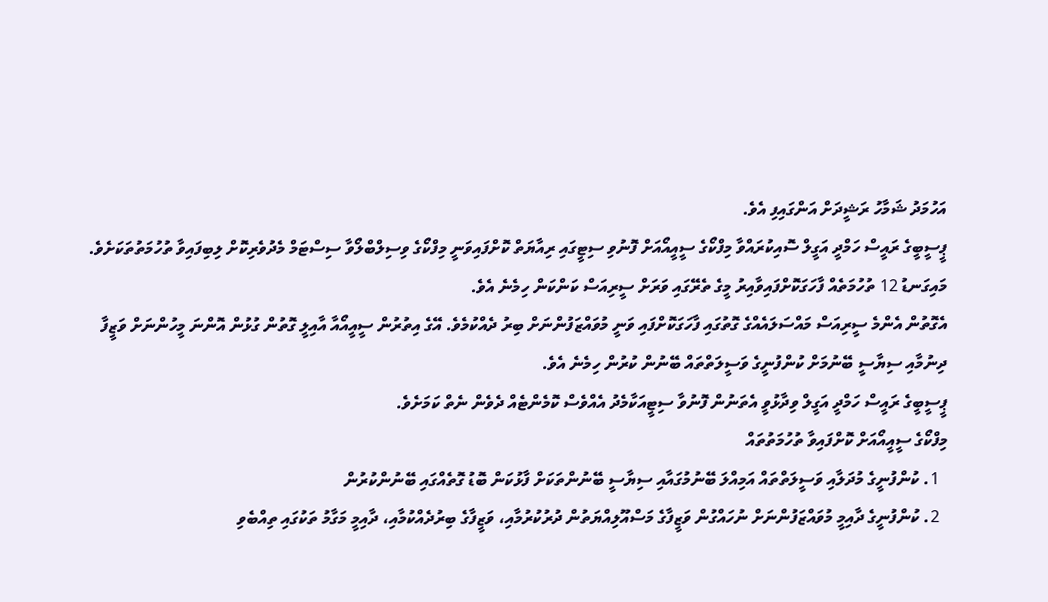އަހުމަދު ޝަމާހު ރަޝީދަށް އަންގައިފި އެވެ.
ޕީސީބީގެ ރައީސް ހަމްދީ އަގީލް ސޮއިކުރައްވާ މިފްކޯގެ ސީއީއޯއަށް ފޮނުވި ސިޓީގައި ރިއާޔަތް ކޮށްފައިވަނީ މިފްކޯގެ ވިސިލްބްލޯވާ ސިސްޓަމް މެދުވެރިކޮށް ލިބިފައިވާ ތުހުމަތުތަކަށެވެ. މައިގަނޑު 12 ތުހުމަތެއް ފާހަގަކޮށްފައިވާއިރު މީގެ ތެރޭގައި ވަރަށް ސީރިއަސް ކަންކަން ހިމެނެ އެވެ.
އެގޮތުން އެންމެ ސީރިއަސް މައްސަލައެއްގެ ގޮތުގައި ފާހަގަކޮށްފައި ވަނީ މުވައްޒަފުންނަށް ބިރު ދެއްކުމެވެ. އޭގެ އިތުރުން ސީއީއޯއާ އާއިލީ ގޮތުން ގުޅުން އޮންނަ މީހުންނަށް ވަޒީފާ ދިނުމާއި ސިޔާސީ ބޭނުމަށް ކުންފުނީގެ ވަސީލަތްތައް ބޭނުން ކުރުން ހިމެނެ އެވެ.
ޕީސީބީގެ ރައީސް ހަމްދީ އަގީލް ވިދާޅުވީ އެތަނުން ފޮނުވާ ސިޓީއަކާމެދު އެއްވެސް ކޮމެންޓެއް ދެވެން ނެތް ކަމަށެވެ.
މިފްކޯގެ ސީއީއޯއަށް ކޮށްފައިވާ ތުހުމަތުތައް
  1. ކުންފުނީގެ މުދަލާއި ވަސީލަތްތައް އަމިއްލަ ބޭނުމުގައާއި ސިޔާސީ ބޭނުންތަކަށް ފާޅުކަން ބޮޑު ގޮތެއްގައި ބޭނުންކުރުން
  2. ކުންފުނީގެ ދާއިމީ މުވައްޒަފުންނަށް ނުހައްގުން ވަޒީފާގެ މަސްއޫލިއްޔަތުން ދުރުކުރުމާއި، ވަޒީފާގެ ބިރުދެއްކުމާއި، ދާއިމީ މަގާމު ތަކުގައި ތިއްބެވި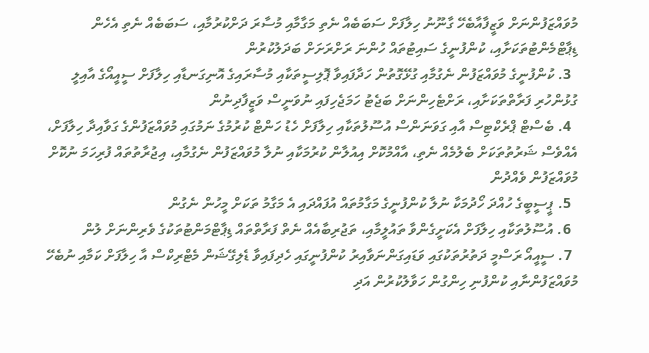މުވައްޒަފުންނަށް ވަޒީފާއާބެހޭ ގާނޫނު ހިލާފަށް ސަބަބެއް ނެތި މަގާމާއި މުސާރަ ދަށްކުރުމާއި، ސަބަބެއް ނެތި އެހެން ޑިޕާޓްމެންޓުތަކަށާއި، ކުންފުނީގެ ސައިޓުތައް ހުންނަ ރަށްރަށަށް ބަދަލުކުރުން
  3. ކުންފުނީގެ މުވައްޒަފުން ނެގުމާއި ގުޅޭގޮތުން ހަދާފައިވާ ޕޮލިސީތަކާއި މުސާރައިގެ އޮނިގަނޑާއި ހިލާފަށް ސީއީއޯގެ އާއިލީ ގުޅުންހުރި ފަރާތްތަކަށާއި، ރަށްޓެހިންނަށް ބަޖެޓު ހަމަޖެހިފައި ނުވަނީސް ވަޒީފާދިނުން
  4. ބެސްޓް ޕްރެކްޓިސް އާއި ގަވަނަންސް އުސޫލުތަކާއި ހިލާފަށް ހެޑު ހަންޓް ކުރުމުގެ ނަމުގައި މުވައްޒަފުންގެ ގަވާއިދާ ހިލާފަށް، އެއްވެސް ޝަރުތުތަކަށް ބެލުމެއް ނެތި، އާއްމުކޮށް އިއުލާން ކުރުމަކާއި ނުލާ މުވައްޒަފުން ނެގުމާއި، އިޖުރާތުތައް ފުރިހަމަ ނުކޮށް މުވައްޒަފުން ވެއްދުން
  5. ޕީސީބީގެ ހުއްދަ ހޯދުމަކާ ނުލާ ކުންފުނީގެ މަގާމުތައް އުފައްދައި އެ މަގާމު ތަކަށް މީހުން ނެގުން
  6. އުސޫލުތަކާއި ހިލާފަށް އެކަށީގެންވާ ތައުލީމާއި، ތަޖުރިބާއެއް ނެތް ފަރާތްތައް ޑިޕާޓްމަންޓުތަކުގެ ވެރިންނަށް ލުން
  7. ސީއީއޯ ރަސްމީ ދަތުރުތަކުގައި ވަޑައިގަންނަވާއިރު ކުންފުނީގައި ހެދިފައިވާ ޑެލިގޭޝަން މެޓްރިކްސް އާ ހިލާފަށް ކަމާއި ނުބެހޭ މުވައްޒަފުންނާއި ކުންފުނި ހިންގުން ހަވާލުކުރުން އަދި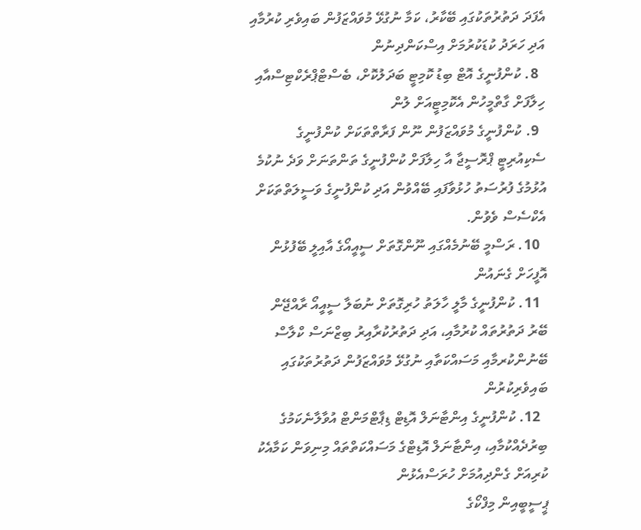އެފަދަ ދަތުރުތަކުގައި ބޭކާރު، ކަމާ ނުގުޅޭ މުވައްޒަފުން ބައިވެރި ކުރުމާއި އަދި ހަރަދު ކުޑަކުރުމަށް އިސްކަންދިނުން
  8. ކުންފުނީގެ އޮޓް ބިޑު ކޮމިޓީ ބަދަލުކޮށް، ބެސްޓްޕްރެކްޓިސްއާއި ހިލާފަށް ގާތްމީހުން އެކޮމިޓީއަށް ލުން
  9. ކުންފުނީގެ މުވައްޒަފުން ނޫން ފަރާތްތަކަށް ކުންފުނީގެ ސެކިއުރިޓީ ޕްރޮސީޖާ އާ ހިލާފަށް ކުންފުނީގެ ތަންތަނަށް ވަދެ ނުކުމެ އުޅުމުގެ ފުރުސަތު ހުޅުވާފައި ބޭއްވުން އަދި ކުންފުނީގެ ވަސީލަތްތަކަށް އެކްސެސް ވެވުން.
  10. ރަސްމީ ބޭނުމެއްގައި ނޫންގޮތަށް ސީއީއޯގެ އާއިލީ ބޭފުޅުން އޮފީހަށް ގެނައުން
  11. ކުންފުނީގެ މާލީ ހާލަތު ހުރިގޮތަށް ނުބަލާ ސީއީއޯ ރާއްޖޭން ބޭރު ދަތުރުތައް ކުރުމާއި، އަދި ދަތުރުކުރާއިރު ބިޒްނަސް ކްލާސް ބޭނުންކުރމާއި މަސައްކަތާއި ނުގުޅޭ މުވައްޒަފުން ދަތުރުތަކުގައި ބައިވެރިކުރުން
  12. ކުންފުނީގެ އިންޓާނަލް އޮޑިޓް ޑިޕާޓްމަންޓް އުވާލާނެކަމުގެ ބިރުދެއްކުމާއި، އިންޓާނަލް އޮޑިޓްގެ މަސައްކަތްތައް މިނިވަން ކަމާއެކު ކުރިއަށް ގެންދިއުމަށް ހުރަސްއެޅުން
ޕީސީބީއިން މިފްކޯގެ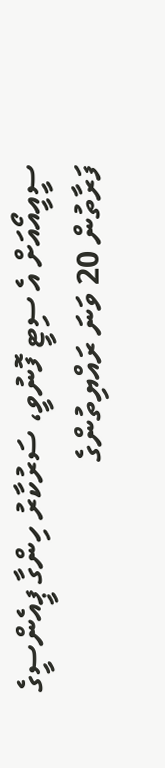ސީއީއޯއަށް އެ ސިޓީ ފޮނުވީ، ސަރުކާރު ހިންގާ ޕީއެންސީގެ ފަރާތުން 20 ވަނަ ރައްޔިތުންގެ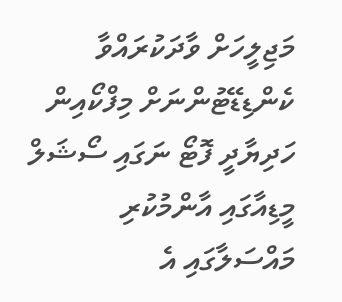މަޖިލީހަށް ވާދަކުރައްވާ ކެންޑިޑޭޓުންނަށް މިފްކޯއިން ހަދިޔާދީ ފޮޓޯ ނަގައި ސޯޝަލް މީޑިއާގައި އާންމުކުރި މައްސަލާގައި އެ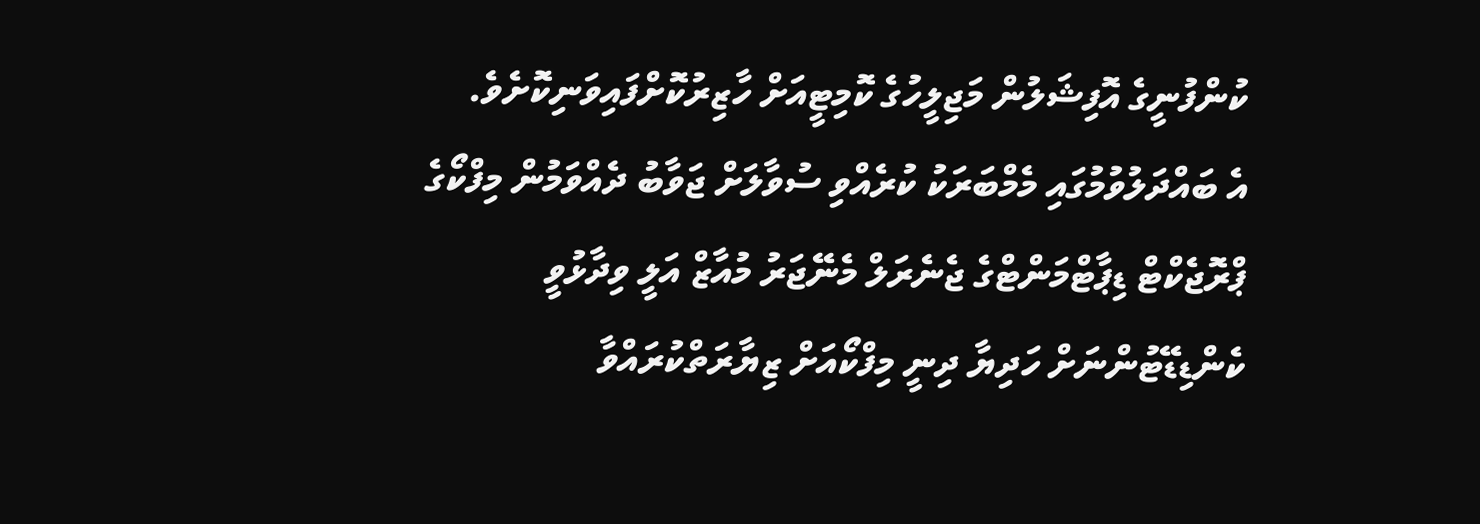ކުންފުނީގެ އޮފިޝަލުން މަޖިލީހުގެ ކޮމިޓީއަށް ހާޒިރުކޮށްފައިވަނިކޮށެވެ.
އެ ބައްދަލުވުމުގައި މެމްބަރަކު ކުރެއްވި ސުވާލަށް ޖަވާބު ދެއްވަމުން މިފްކޯގެ ޕްރޮޖެކްޓް ޑިޕާޓްމަންޓްގެ ޖެނެރަލް މެނޭޖަރު މުއާޒް އަލީ ވިދާޅުވީ ކެންޑިޑޭޓުންނަށް ހަދިޔާ ދިނީ މިފްކޯއަށް ޒިޔާރަތްކުރައްވާ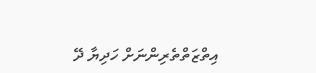އިތްޒަތްތެރިންނަށް ހަދިޔާ ދޭ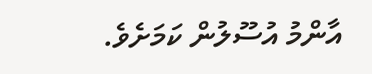އާންމު އުސޫލުން ކަމަށެވެ.